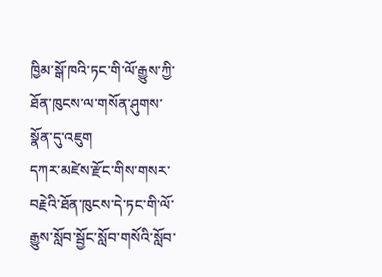ཁྱིམ་སྒོ་ཁའི་ཏང་གི་ལོ་རྒྱུས་ཀྱི་ཐོན་ཁུངས་ལ་གསོན་ཤུགས་སྣོན་དུ་འཇུག
དཀར་མཛེས་རྫོང་གིས་གསར་བརྗེའི་ཐོན་ཁུངས་དེ་ཏང་གི་ལོ་རྒྱུས་སློབ་སྦྱོང་སློབ་གསོའི་སློབ་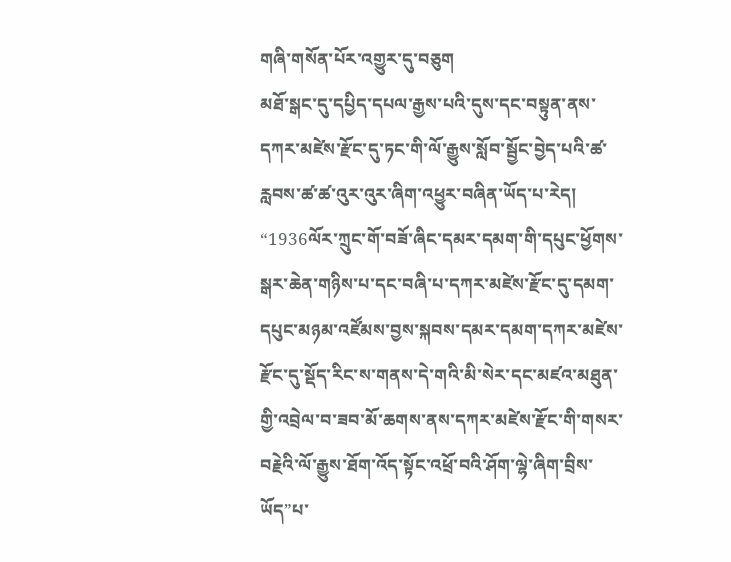གཞི་གསོན་པོར་འགྱུར་དུ་བཅུག
མཐོ་སྒང་དུ་དཔྱིད་དཔལ་རྒྱས་པའི་དུས་དང་བསྟུན་ནས་དཀར་མཛེས་རྫོང་དུ་ཏང་གི་ལོ་རྒྱུས་སློབ་སྦྱོང་བྱེད་པའི་ཚ་རླབས་ཚ་ཚ་འུར་འུར་ཞིག་འཕྱུར་བཞིན་ཡོད་པ་རེད། “1936ལོར་ཀྲུང་གོ་བཟོ་ཞིང་དམར་དམག་གི་དཔུང་ཕྱོགས་སྒར་ཆེན་གཉིས་པ་དང་བཞི་པ་དཀར་མཛེས་རྫོང་དུ་དམག་དཔུང་མཉམ་འཛོམས་བྱས་སྐབས་དམར་དམག་དཀར་མཛེས་རྫོང་དུ་སྡོད་རིང་ས་གནས་དེ་གའི་མི་སེར་དང་མཛའ་མཐུན་གྱི་འབྲེལ་བ་ཟབ་མོ་ཆགས་ནས་དཀར་མཛེས་རྫོང་གི་གསར་བརྗེའི་ལོ་རྒྱུས་ཐོག་འོད་སྟོང་འཕྲོ་བའི་ཤོག་ལྷེ་ཞིག་བྲིས་ཡོད”པ་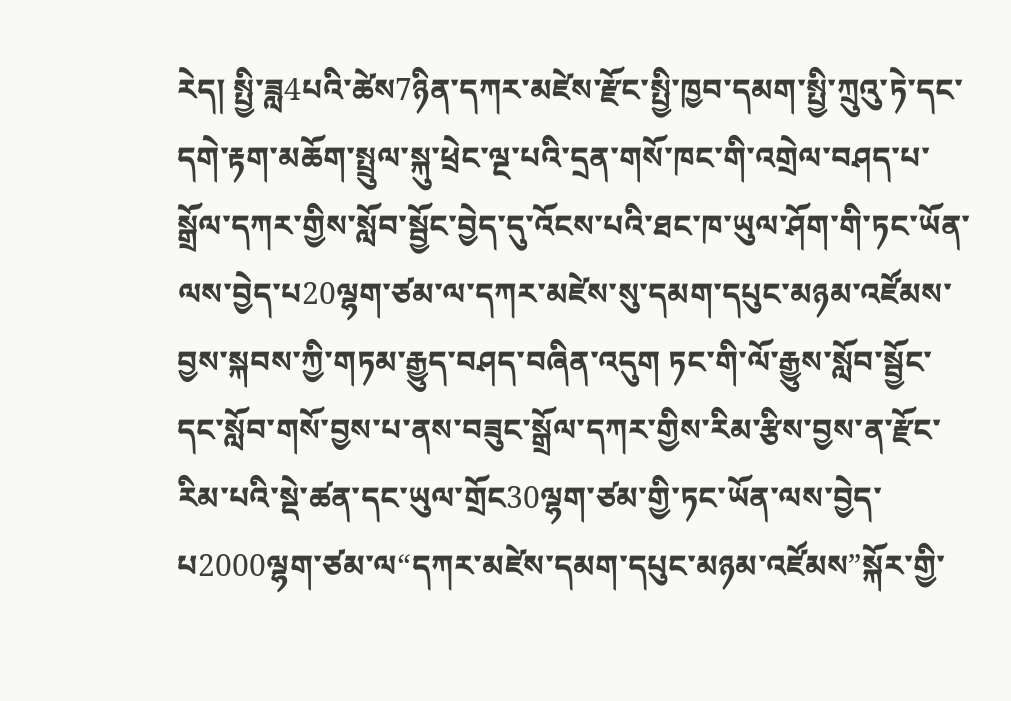རེད། སྤྱི་ཟླ4པའི་ཚེས7ཉིན་དཀར་མཛེས་རྫོང་སྤྱི་ཁྱབ་དམག་སྤྱི་ཀྲུའུ་ཏེ་དང་དགེ་རྟག་མཆོག་སྤྲུལ་སྐུ་ཕྲེང་ལྔ་པའི་དྲན་གསོ་ཁང་གི་འགྲེལ་བཤད་པ་སྒྲོལ་དཀར་གྱིས་སློབ་སྦྱོང་བྱེད་དུ་འོངས་པའི་ཐང་ཁ་ཡུལ་ཤོག་གི་ཏང་ཡོན་ལས་བྱེད་པ20ལྷག་ཙམ་ལ་དཀར་མཛེས་སུ་དམག་དཔུང་མཉམ་འཛོམས་བྱས་སྐབས་ཀྱི་གཏམ་རྒྱུད་བཤད་བཞིན་འདུག ཏང་གི་ལོ་རྒྱུས་སློབ་སྦྱོང་དང་སློབ་གསོ་བྱས་པ་ནས་བཟུང་སྒྲོལ་དཀར་གྱིས་རིམ་རྩིས་བྱས་ན་རྫོང་རིམ་པའི་སྡེ་ཚན་དང་ཡུལ་གྲོང30ལྷག་ཙམ་གྱི་ཏང་ཡོན་ལས་བྱེད་པ2000ལྷག་ཙམ་ལ“དཀར་མཛེས་དམག་དཔུང་མཉམ་འཛོམས”སྐོར་གྱི་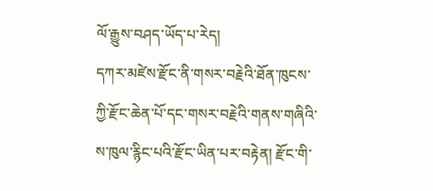ལོ་རྒྱུས་བཤད་ཡོད་པ་རེད།
དཀར་མཛེས་རྫོང་ནི་གསར་བརྗེའི་ཐོན་ཁུངས་ཀྱི་རྫོང་ཆེན་པོ་དང་གསར་བརྗེའི་གནས་གཞིའི་ས་ཁུལ་རྙིང་པའི་རྫོང་ཡིན་པར་བརྟེན། རྫོང་གི་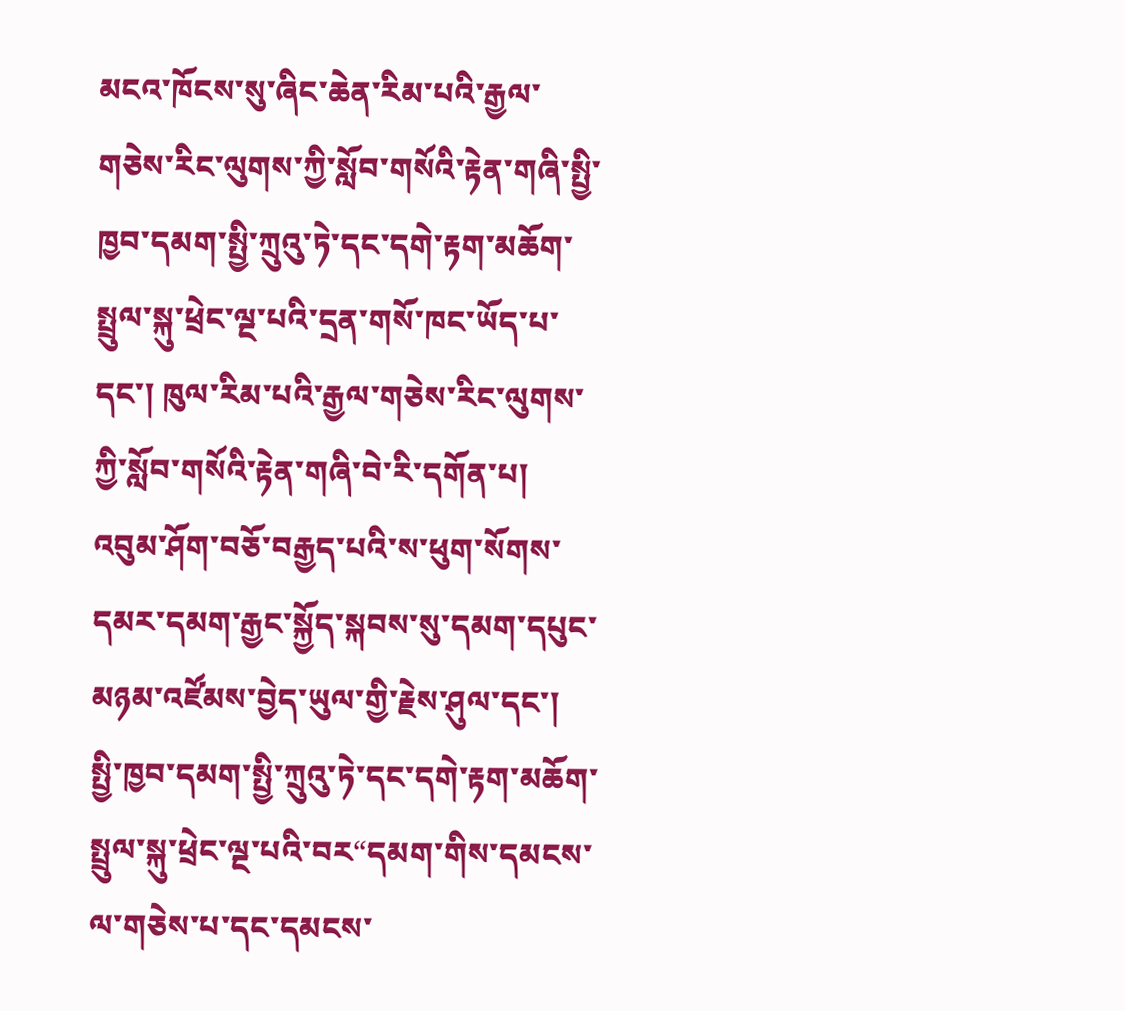མངའ་ཁོངས་སུ་ཞིང་ཆེན་རིམ་པའི་རྒྱལ་གཅེས་རིང་ལུགས་ཀྱི་སློབ་གསོའི་རྟེན་གཞི་སྤྱི་ཁྱབ་དམག་སྤྱི་ཀྲུའུ་ཏེ་དང་དགེ་རྟག་མཆོག་སྤྲུལ་སྐུ་ཕྲེང་ལྔ་པའི་དྲན་གསོ་ཁང་ཡོད་པ་དང་། ཁུལ་རིམ་པའི་རྒྱལ་གཅེས་རིང་ལུགས་ཀྱི་སློབ་གསོའི་རྟེན་གཞི་བེ་རི་དགོན་པ། འབུམ་ཤོག་བཅོ་བརྒྱད་པའི་ས་ཕུག་སོགས་དམར་དམག་རྒྱང་སྐྱོད་སྐབས་སུ་དམག་དཔུང་མཉམ་འཛོམས་བྱེད་ཡུལ་གྱི་རྗེས་ཤུལ་དང་། སྤྱི་ཁྱབ་དམག་སྤྱི་ཀྲུའུ་ཏེ་དང་དགེ་རྟག་མཆོག་སྤྲུལ་སྐུ་ཕྲེང་ལྔ་པའི་བར“དམག་གིས་དམངས་ལ་གཅེས་པ་དང་དམངས་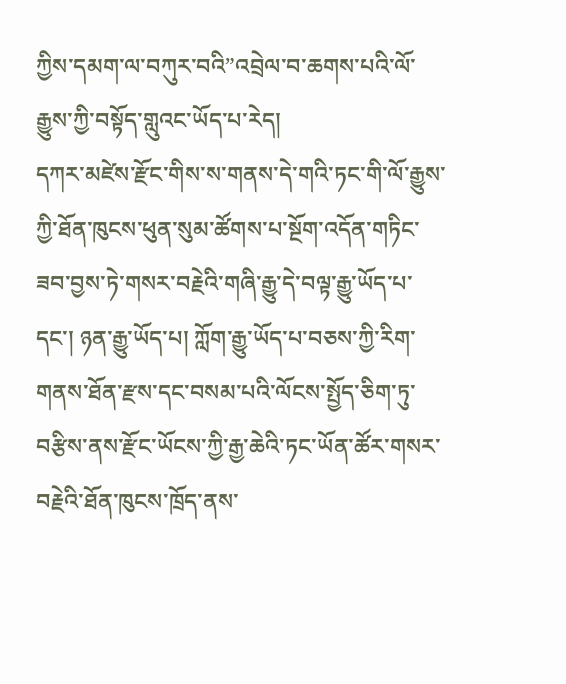ཀྱིས་དམག་ལ་བཀུར་བའི”འབྲེལ་བ་ཆགས་པའི་ལོ་རྒྱུས་ཀྱི་བསྟོད་གླུའང་ཡོད་པ་རེད།
དཀར་མཛེས་རྫོང་གིས་ས་གནས་དེ་གའི་ཏང་གི་ལོ་རྒྱུས་ཀྱི་ཐོན་ཁུངས་ཕུན་སུམ་ཚོགས་པ་སྔོག་འདོན་གཏིང་ཟབ་བྱས་ཏེ་གསར་བརྗེའི་གཞི་རྒྱུ་དེ་བལྟ་རྒྱུ་ཡོད་པ་དང་། ཉན་རྒྱུ་ཡོད་པ། ཀློག་རྒྱུ་ཡོད་པ་བཅས་ཀྱི་རིག་གནས་ཐོན་རྫས་དང་བསམ་པའི་ལོངས་སྤྱོད་ཅིག་ཏུ་བརྩིས་ནས་རྫོང་ཡོངས་ཀྱི་རྒྱ་ཆེའི་ཏང་ཡོན་ཚོར་གསར་བརྗེའི་ཐོན་ཁུངས་ཁྲོད་ནས་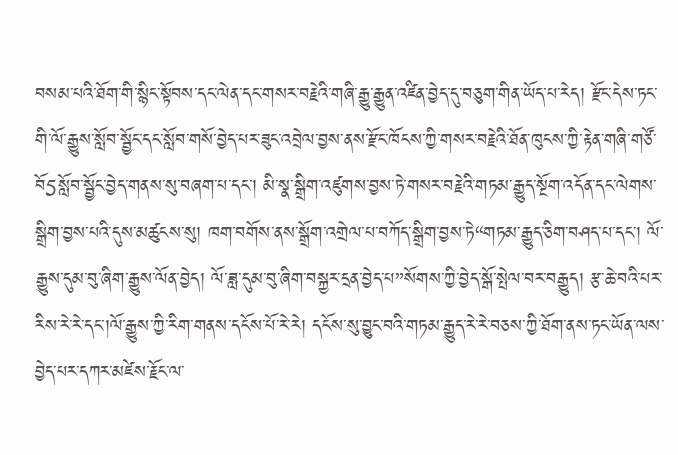བསམ་པའི་ཐོག་གི་སྙིང་སྟོབས་དང་ལེན་དང་གསར་བརྗེའི་གཞི་རྒྱུ་རྒྱུན་འཛིན་བྱེད་དུ་བཅུག་གིན་ཡོད་པ་རེད། རྫོང་དེས་ཏང་གི་ལོ་རྒྱུས་སློབ་སྦྱོང་དང་སློབ་གསོ་བྱེད་པར་ཟུང་འབྲེལ་བྱས་ནས་རྫོང་ཁོངས་ཀྱི་གསར་བརྗེའི་ཐོན་ཁུངས་ཀྱི་རྟེན་གཞི་གཙོ་བོ5སློབ་སྦྱོང་བྱེད་གནས་སུ་བཞག་པ་དང་། མི་སྣ་སྒྲིག་འཛུགས་བྱས་ཏེ་གསར་བརྗེའི་གཏམ་རྒྱུད་སྔོག་འདོན་དང་ལེགས་སྒྲིག་བྱས་པའི་དུས་མཚུངས་སུ། ཁག་བགོས་ནས་སྒྲོག་འགྲེལ་པ་བཀོད་སྒྲིག་བྱས་ཏེ“གཏམ་རྒྱུད་ཅིག་བཤད་པ་དང་། ལོ་རྒྱུས་དུམ་བུ་ཞིག་རྒྱུས་ལོན་བྱེད། ལོ་ཟླ་དུམ་བུ་ཞིག་བསྐྱར་དྲན་བྱེད་པ”སོགས་ཀྱི་བྱེད་སྒོ་སྤེལ་བར་བརྒྱུད། རྩ་ཆེ་བའི་པར་རིས་རེ་རེ་དང་།ལོ་རྒྱུས་ཀྱི་རིག་གནས་དངོས་པོ་རེ་རེ། དངོས་སུ་བྱུང་བའི་གཏམ་རྒྱུད་རེ་རེ་བཅས་ཀྱི་ཐོག་ནས་ཏང་ཡོན་ལས་བྱེད་པར་དཀར་མཛེས་རྗོང་ལ་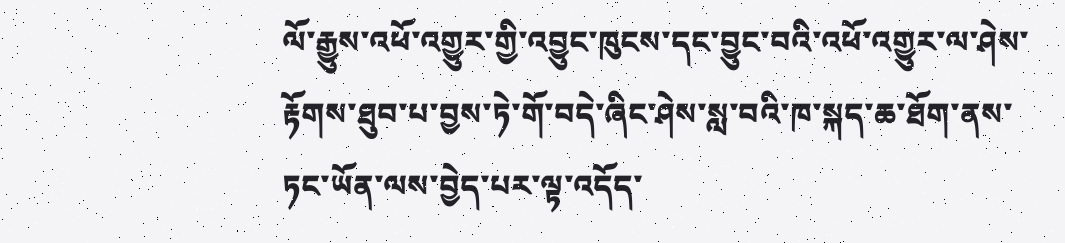ལོ་རྒྱུས་འཕོ་འགྱུར་གྱི་འབྱུང་ཁུངས་དང་བྱུང་བའི་འཕོ་འགྱུར་ལ་ཤེས་རྟོགས་ཐུབ་པ་བྱས་ཏེ་གོ་བདེ་ཞིང་ཤེས་སླ་བའི་ཁ་སྐད་ཆ་ཐོག་ནས་ཏང་ཡོན་ལས་བྱེད་པར་ལྟ་འདོད་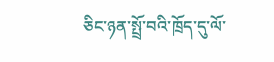ཅིང་ཉན་སྤྲོ་བའི་ཁྲོད་དུ་ལོ་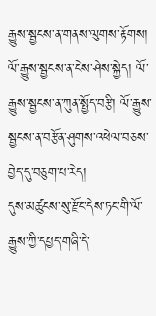རྒྱུས་སྦྱངས་ན་གནས་ལུགས་རྟོགས། ལོ་རྒྱུས་སྦྱངས་ན་ངེས་ཤེས་སྐྱེད། ལོ་རྒྱུས་སྦྱངས་ན་ཀུན་སྤྱོད་བརྩི། ལོ་རྒྱུས་སྦྱངས་ན་བརྩོན་ཤུགས་འཕེལ་བཅས་བྱེད་དུ་བཅུག་པ་རེད།
དུས་མཚུངས་སུ་རྫོང་དེས་ཏང་གི་ལོ་རྒྱུས་ཀྱི་དཔྱད་གཞི་དེ་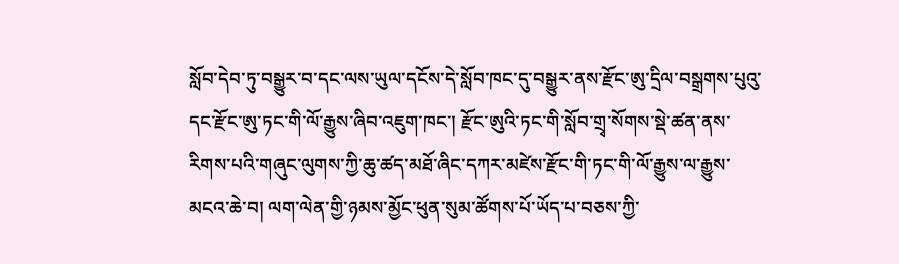སློབ་དེབ་ཏུ་བསྒྱུར་བ་དང་ལས་ཡུལ་དངོས་དེ་སློབ་ཁང་དུ་བསྒྱུར་ནས་རྫོང་ཨུ་དྲིལ་བསྒྲགས་པུའུ་དང་རྫོང་ཨུ་ཏང་གི་ལོ་རྒྱུས་ཞིབ་འཇུག་ཁང་། རྫོང་ཨུའི་ཏང་གི་སློབ་གྲྭ་སོགས་སྡེ་ཚན་ནས་རིགས་པའི་གཞུང་ལུགས་ཀྱི་ཆུ་ཚད་མཐོ་ཞིང་དཀར་མཛེས་རྫོང་གི་ཏང་གི་ལོ་རྒྱུས་ལ་རྒྱུས་མངའ་ཆེ་བ། ལག་ལེན་གྱི་ཉམས་མྱོང་ཕུན་སུམ་ཚོགས་པོ་ཡོད་པ་བཅས་ཀྱི་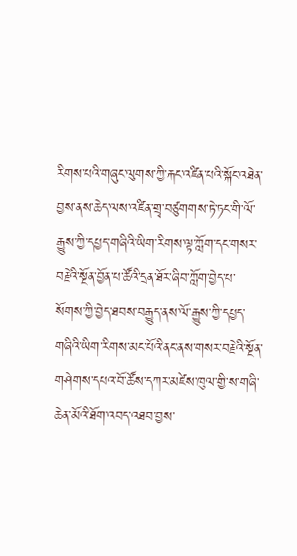རིགས་པའི་གཞུང་ལུགས་ཀྱི་རྐང་འཛིན་པའི་སྐོང་འཐེན་བྱས་ནས་ཆེད་ལས་འཛིན་གྲྭ་བཙུགགས་ཏེ་ཏང་གི་ལོ་རྒྱུས་ཀྱི་དཔྱད་གཞིའི་ཡིག་རིགས་ལྟ་ཀློག་དང་གསར་བརྗེའི་སྔོན་བྱོན་པ་ཚོའི་དྲན་ཐོར་ཞིབ་ཀློག་བྱེད་པ་སོགས་ཀྱི་བྱེད་ཐབས་བརྒྱུད་ནས་ལོ་རྒྱུས་ཀྱི་དཔྱད་གཞིའི་ཡིག་རིགས་མང་པོའི་ནང་ནས་གསར་བརྗེའི་སྔོན་གཤེགས་དཔའ་བོ་ཚོས་དཀར་མཛེས་ཁུལ་གྱི་ས་གཞི་ཆེན་མོའི་ཐོག་འབད་འཐབ་བྱས་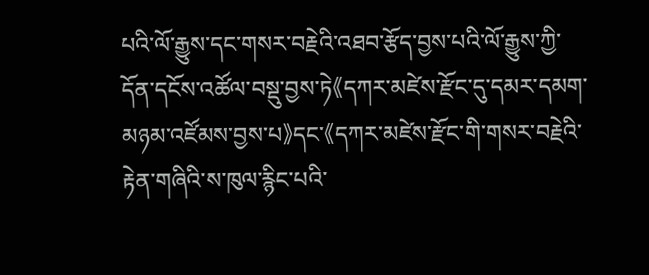པའི་ལོ་རྒྱུས་དང་གསར་བརྗེའི་འཐབ་རྩོད་བྱས་པའི་ལོ་རྒྱུས་ཀྱི་དོན་དངོས་འཚོལ་བསྡུ་བྱས་ཏེ《དཀར་མཛེས་རྫོང་དུ་དམར་དམག་མཉམ་འཛོམས་བྱས་པ》དང་《དཀར་མཛེས་རྫོང་གི་གསར་བརྗེའི་རྟེན་གཞིའི་ས་ཁུལ་རྙིང་པའི་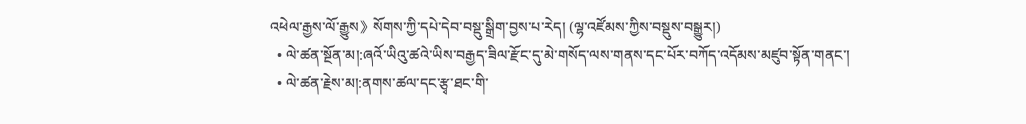འཕེལ་རྒྱས་ལོ་རྒྱུས》སོགས་ཀྱི་དཔེ་དེབ་བསྡུ་སྒྲིག་བྱས་པ་རེད། (ལྷ་འཛོམས་ཀྱིས་བསྡུས་བསྒྱུར།)
  • ལེ་ཚན་སྔོན་མ།:ཞའོ་ཡིའུ་ཚའེ་ཡིས་བརྒྱད་ཟིལ་རྫོང་དུ་མེ་གསོད་ལས་གནས་དང་པོར་བཀོད་འདོམས་མཛུབ་སྟོན་གནང་།
  • ལེ་ཚན་རྗེས་མ།:ནགས་ཚལ་དང་རྩྭ་ཐང་གི་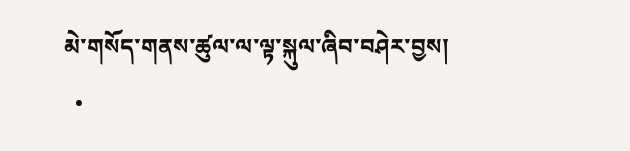མེ་གསོད་གནས་ཚུལ་ལ་ལྟ་སྐུལ་ཞིབ་བཤེར་བྱས།
  •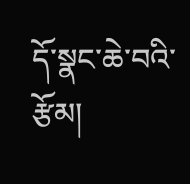དོ་སྣང་ཆེ་བའི་རྩོམ།